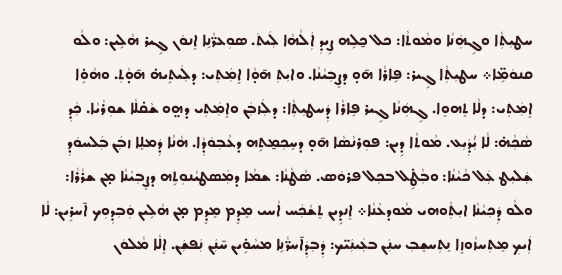ܚܛܝܼܬܼܵܐ ܘܓܹܗܲܢܵܐ ܘܡܵܘܬܵܐ: ܟܠ ܟ̱ܠܹܗ ܨܹܝܕܼ ܐܲܠܵܗܵܐ ܠܲܝܬܿ. ܤܘܼܥܪ̈ܵܢܹܐ ܐܸܢܘܿܢ ܓܹܝܪ ܗܵܠܹܝܢ: ܘܠܵܘ ܩܢܘܿܡܹ̈ܐ܀ ܚܛܝܼܬܼܵܐ ܓܹܝܪ: ܦܹܐܪܵܐ ܗ̄ܘ̣ ܕܨܸܒܼܝܵܢܵܐ. ܘܐܝܼܬܼ ܗ̄ܘ̣ܵܐ ܐܸܡܲܬܼܝ: ܕܠܲܝܬܹܝܗ̇ ܗ̄ܘ̣ܵܬܼ. ܘܗܵܘܹ̇ܐ ܐܸܡܲܬܼܝ: ܕܠܵܐ ܬܸܗܘܸܐ. ܓܹܗܲܢܵܐ ܓܹܝܪ ܦܹܐܪܵܐ ܕܲܚܛܝܼܬܼܵܐ: ܕܠܲܙܒܲܢ ܘܐܸܡܲܬܼܝ ܕܗ̤ܘ ܫܵܩ̇ܠܵܐ ܫܘܼܪܵܝܵܐ. ܟܲܕܼ ܤܵܟܼܵܗ̇: ܠܵܐ ܝܑܼܕܲܝܼܥ. ܡܵܘܬܵܐ ܕܹܝܢ: ܦܘܼܪܢܵܤܵܐ ܗ̄ܘ̣ ܕܚܸܟܼܡ̱ܬܹܗ ܕܥܵܒܼܘܿܕܼܵܐ. ܗܵܢܵܐ ܕܲܡܠܸܐ ܙܒܲܢ ܒܲܠܚܘܿܕܼ ܫܲܠܝܼܛ ܥܲܠ ܟܵܝܵܢܵܐ: ܘܒܼܵܛܹ̇ܠ ܒܟܼܠ ܦܪܘܿܣ. ܤܵܛܵܢܵܐ: ܫܡܵܐ ܕܡܲܤܛܝܵܢܘܼܬܹܗ ܕܨܸܒܼܝܵܢܵܐ ܡ̣ܢ ܫܪܵܪܵܐ: ܘܠܵܘ ܕܲܟܼܝܵܢܵܐ ܐܝܼܬܼܵܘܗܝ ܡܵܘܕܥܵܢܵܐ܀ ܐܸܢܕܹܝܢ ܬܸܫܵܟܲܚ ܐܵܚܝ ܡܸܕܸܡ ܡܸܕܸܡ ܡ̣ܢ ܗܵܠܹܝܢ ܘܲܒܼܕܼܘܼܟ ܐ̄ܚܪܹܝܢ: ܠܵܐ ܐܲܝܟܼ ܡܸܬܼܚܙܵܘܙܸܐ ܢܸܬܼܚܫܸܒܼ ܚܢܲܢ ܒܥܲܝܢܲܝ̈ܟ: ܕܲܒܼܕܲܐ̄ܚܪ̈ܵܢܹܐ ܡܚܵܘܹ̇ܝܢ ܚ̄ܢܲܢ ܢܲܦܫܲܢ. ܐܸܠܵܐ ܡܵܠܘܿܢ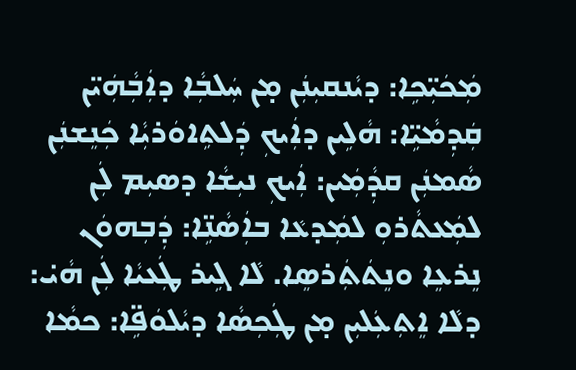ܡܲܟܿܝܼ̈ܟܹܐ: ܕܝܵܢܩܝܼܢܲܢ ܡ̣ܢ ܚܲܠܒܼܵܐ ܕܐܲܒܼܵܗܲܝ̈ܢ ܩܲܕܼܡܵܝܹ̈ܐ: ܗܵܠܹܝܢ ܕܐܲܝܟܼ ܕܲܠܬܹܐܘܿܪܝܼܵܐ ܟܲܢܸܫܢܲܢ ܤܵܡܢܲܢ ܩܕܼܵܡܲܝܢ: ܐܲܝܟܼ ܢܝܼܫܵܐ ܕܤܝܼܡ ܠܲܢ ܠܡܲܥܬܵܪܘܼ ܠܡܲܕܥܵܐ ܒܐܲܤܵܢܹ̈ܐ: ܕܲܒܼܗܘܿܢ ܢܸܪܥܸܐ ܘܢܸܬܿܬܲܪܤܸܐ. ܠܵܐ ܓܹܝܪ ܛܲܥܝܵܐ ܠܲܢ ܗܵܝ̇: ܕܠܵܐ ܐܸܬܼܥܲܠܝܼܢ ܡ̣ܢ ܛܲܟܼܤܵܐ ܕܝܵܠܘܿܦܹ̈ܐ: ܟܡܵܐ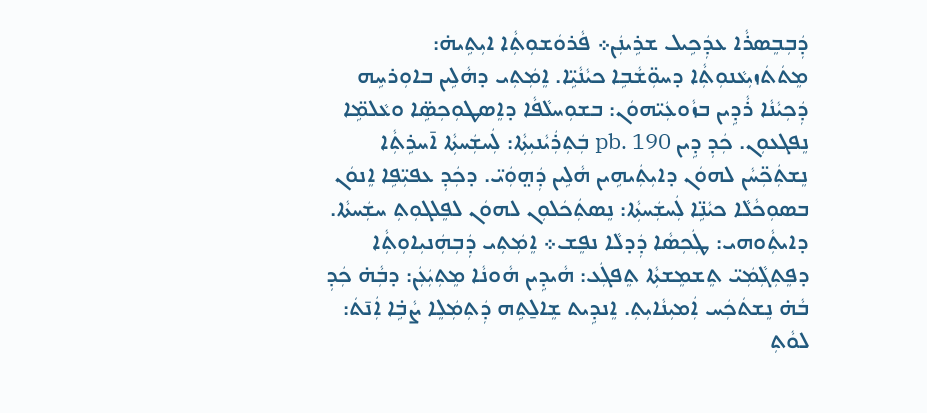ܕܲܒܼܒܸܤܪܵܐ ܥܕܲܟܹܝܠ ܫܪܹܝܢܲܢ܀ ܦܵܪܘܿܫܘܼܬܼܵܐ ܐܝܼܬܹܝܗ̇: ܡܸܬܿܬܿܙܝܼܥܵܢܘܼܬܼܵܐ ܕܚܘܼ̈ܫܵܒܹܐ ܟܝܵܢܵܝܹ̈ܐ. ܐܸܡܲܬܼܝ ܕܗܵܠܹܝܢ ܒܐܘܼܪܚܹܗ ܕܲܟܼܝܵܢܵܐ ܪܵܕܹܝܢ ܒܙܵܘܥܲܝ̈ܗܘܿܢ: ܒܫܘܼܚܠܵܦܵܐ ܕܐܸܤܛܘܼܟܼܤܹ̈ܐ ܘܥܵܠܡܹ̈ܐ ܢܸܦܓܥܘܼܢ. ܟܲܕܼ ܕܹܝܢ pb. 190 ܒܲܬܼܪܲܝܵܢܝܼܬܼܵܐ: ܠܲܚܫܲܚܬܼܵܐ ܐ̄ܚܪܹܬܼܵܐ ܢܸܫܬܲܟܼ̈ܚܵܢ ܠܗܘܿܢ ܕܐܝܼܬܲܝܗܹܝܢ ܗܵܠܹܝܢ ܕܲܗ̤ܘܲܝ̈. ܕܟܲܕܼ ܥܦܝܼ̈ܦܹܐ ܐܸܢܘܿܢ ܒܤܘܼܟܵܠܵܐ ܟܝܵܢܹ̈ܐ ܠܲܚܫܲܚܬܼܵܐ: ܢܸܤܬܲܟܿܠܘܼܢ ܠܗܘܿܢ ܠܦܸܠܓܘܼܬܼ ܚܫܲܚܬܵܐ. ܕܐܝܬܼܵܘܗܝ: ܛܲܟܼܤܵܐ ܕܲܕܠܵܐ ܢܦܸܫ܀ ܐܸܡܲܬܼܝ ܕܲܒܼܗܲܢܝܼܐܘܼܬܼܵܐ ܕܦܸܬܼܓܼܵܡܲܝ̈ ܬܸܫܡܸܫܬܼܵܐ ܬܸܦܓܲܥ: ܗܵܝܕܹܝܢ ܗܵܘܢܵܐ ܡܸܬܼܝܲܥܲܢ: ܕܒܼܵܗ̇ ܟܲܕܼ ܒܵܗ̇ ܢܸܫܬܿܟܲܚ ܐܲܡܝܼܢܵܐܝܼܬܼ. ܐܸܢܕܹܝܬ ܫܸܐܠ̱ܬܹܗ ܕܲܬܼܡܲܠܸܐ ܨܵܒܹ̇ܐ ܐܲܢ̄ܬܿ: ܠܘܵܬܼ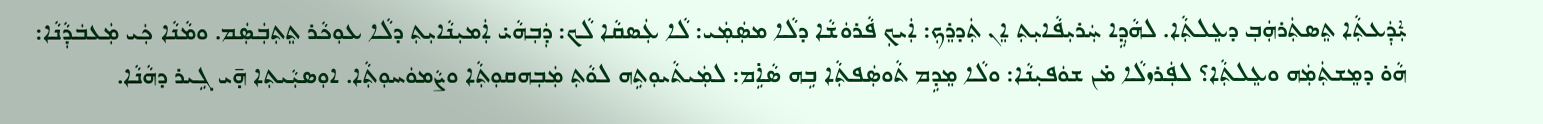ܝܑܼܕܲܥܬܼܵܐ ܬܸܤܬܲܪܗܲܒܼ ܕܥܸܠܬܼܵܐ. ܠܗܵܕ݂ܹܐ ܚܲܪܝܼܦܵܐܝܼܬܼ ܐܸܢ ܬܲܕܪܸܟܼ: ܐܲܝܟܼ ܦܵܪܘܿܫܵܐ ܕܠܵܐ ܡܤܲܡܲܝ: ܠܵܐ ܥܲܤܩܵܐ ܠܵܟ: ܕܲܒܼܗܵܝ̇ ܐܲܡܝܼܢܵܐܝܼܬܼ ܕܠܵܐ ܥܘܼܟܵܪ ܬܸܬܼܒܲܤܲܡ. ܘܡܵܢܵܐ ܟܲܝ ܡܲܥܒܿܕܼܵܢܵܐ: ܗܵܘ̇ ܕܡܸܫܬܲܡܲܗ ܘܥܸܠܬܼܵܐ؟ ܠܦܲܪܙܠܵܐ ܡ̇ܢ ܫܘܿܦܝܼܢܵܐ: ܘܠܵܐ ܡܸܕܹܡ ܬܵܘܤܲܦܬܼܵܐ ܒܹܗ ܤܵܐܹ̇ܡ: ܠܡܲܝܬܵܝܘܼܬܹܗ ܠܘܵܬܼ ܡܲܒܼܗܩܘܼܬܼܵܐ ܘܨܵܡܘܿܚܘܼܬܼܵܐ. ܐܘܼܤܝܼܵܝܬܼܐ ܗ̣̄ܝ ܓܹܝܪ ܕܗܵܢܵܐ.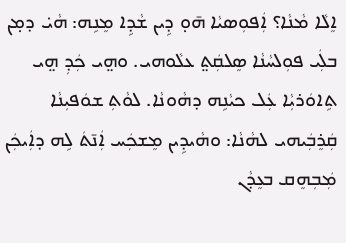ܐܸܠܵܐ ܡܵܢܵܐ؟ ܐܲܦܘܼܤܝܵܐ ܗ̄ܘ̣ ܕܹܝܢ ܫܵܕܹܐ ܡܸܢܹܗ: ܗܵܝ̇ ܕܡ̣ܢ ܒܠܲܝ ܦܘܼܠܚܵܢܵܐ ܤܸܠܩܲܬ̤ ܥܠܵܘܗܝ. ܘܗ̤ܝ ܟܲܕܼ ܗ̤ܝ ܬܹܐܘܿܪܝܼܵܐ ܥܲܠ ܟܝܵܢܹܗ ܕܗܵܘܢܵܐ. ܠܘܵܬܼ ܫܘܿܦܝܼܢܵܐ ܩܲܪܸܒܲܝܗܝ ܠܗܵܢܵܐ: ܘܗܵܝܕܹܝܢ ܡܸܫܟܲܚ ܐܲܢ̄ܬܿ ܠܹܗ ܕܐܲܝܟܲܢ ܡܲܒܼܗܸܩ ܒܥܸܕܵܢ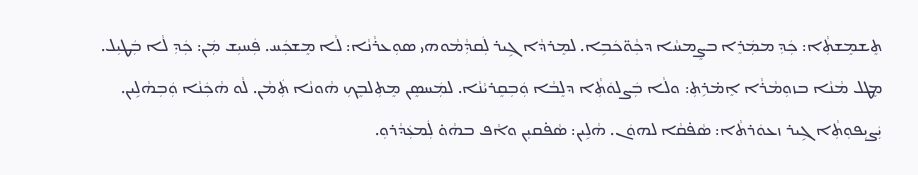ܬܸܫܡܸܫܬܼܵܐ: ܟܲܕܼ ܡܡܲܪܸܐ ܒܨܸܡܚܵܐ ܕܟܼܵܘ̈ܟܿܒܹܐ. ܠܡܸܪܕܵܐ ܓܹܝܪ ܠܲܩܕܼܵܡܵܘܗܝ ܤܘܼܥܪܵܢܵܐ: ܠܵܐ ܡܸܫܟܲܚ. ܦܲܚܝܼܫ ܡܲܢ: ܟܲܕܼ ܠܵܐ ܒܲܛܝܼܠ. ܡܸܛܠ ܡܵܢܵܐ ܒܙܘܼܡܵܪܵܐ ܐܸܡ̇ܪܹܬܼ: ܘܠܵܐ ܒܲܨܠܘܿܬܼܵܐ ܕܠܸܒܵܐ ܘܲܒܼܩܸܪܝܵܢܵܐ. ܠܡܲܚܤܸܢ ܡܸܬܼܠܒܸܟܼ ܗܵܘܢܵܐ ܬܲܡܵܢ. ܠܵܘ ܗܵܟܲܢܵܐ ܘܲܒܼܗܵܠܹܝܢ. ܝܲܨܝܼܦܘܼܬܼܵܐ ܓܹܝܪ ܙܥܘܿܪܬܵܐ: ܤܵܦ̇ܩܵܐ ܠܗܘܿܢ. ܗܵܠܹܝܢ: ܤܵܦ̇ܩܝܼܢ ܘܐܵܦ ܒܗܵܘ̇ ܠܲܡܥܲܕܵܪܘܼ.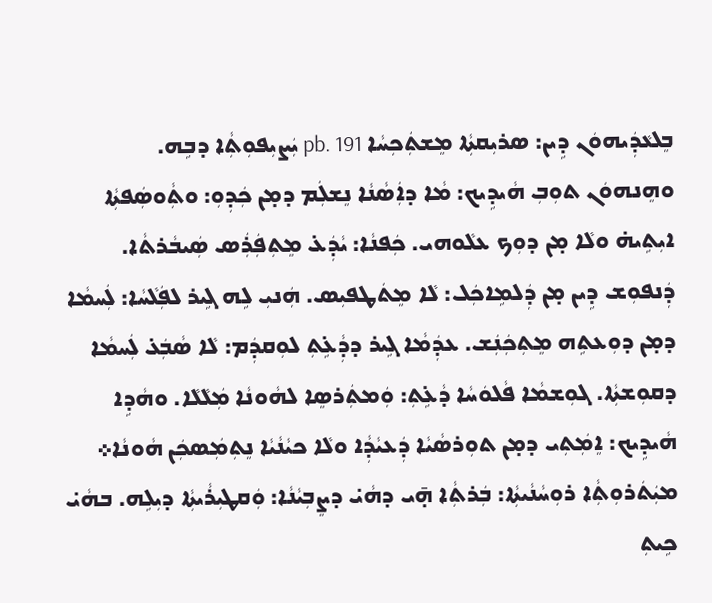ܒܸܠܥܵܕܲܝܗܘܿܢ ܕܹܝܢ: ܤܪܝܼܩܬܼܵܐ ܡܸܫܬܲܟܼܚܵܐ pb. 191 ܝܲܨܝܼܦܘܼܬܼܵܐ ܕܒܹܗ. ܘܗܸܢܗܘܿܢ ܬܘܼܒܼ ܗܵܝܕܹܝܟ: ܡܵܐ ܕܐܲܤܵܢܵܐ ܢܸܫܠܲܡ ܕܡ̣ܢ ܟܲܕܼܘܼ: ܘܬܼܵܘܤܲܦܬܼܵܐ ܐܝܼܬܹܝܗ̇ ܘܠܵܐ ܡ̣ܢ ܕܘܼܟ ܥܠܵܘܗܝ. ܟܲܦܢܵܐ: ܝܵܕܲܥ̇ ܡܸܬܼܦܲܪܲܣ ܤܲܝܒܵܪܬܵܐ. ܕܲܢܦܘܼܫ ܕܹܝܢ ܡ̣ܢ ܕܲܠܡܹܐܟܲܠ: ܠܵܐ ܡܸܬܿܛܦܝܼܣ. ܗܲܢܝܼ ܠܹܗ ܓܹܝܪ ܠܦܲܠܵܚܵܐ: ܠܲܚܡܵܐ ܕܡ̣ܢ ܕܘܼܥܬܹܗ ܡܸܬܼܟܲܢܲܫ. ܥܕܲܡܵܐ ܓܹܝܪ ܕܕܼܵܥܹ̇ܬܼ ܠܘܼܩܕܲܡ: ܠܵܐ ܤܵܒܲܥ̇ ܠܲܚܡܵܐ ܕܩܘܼܫܬܼܵܐ. ܓܘܼܫܡܵܐ ܦܵܠܘܿܚܵܐ ܕܵܥܹ̇ܬܼ: ܘܲܡܬܲܪܤܸܐ ܠܗܵܘܢܵܐ ܡܲܠܵܠܵܐ. ܘܗܵܕܹܐ ܗܵܝܕܹܝܟ: ܐܸܡܲܬܼܝ ܕܡ̣ܢ ܬܘܼܪܤܵܝܵܐ ܕܲܥܝܵܕܼܵܐ ܘܠܵܐ ܟܝܵܢܵܝܵܐ ܢܸܬܼܡܲܤܟܲܢ ܗܵܘܢܵܐ܀ ܡܝܲܬܿܪܘܼܬܼܵܐ ܪܘܼܚܵܢܵܝܬܼܵܐ: ܒܲܪܬܼܵܐ ܗ̣̄ܝ ܕܗܵܝ̇ ܕܨܸܒܼܝܵܢܵܐ: ܘܲܩܛܝܼܪܵܝܬܼܵܐ ܕܝܼܠܹܗ. ܒܗܵܝ̇ ܟܹܝܬܼ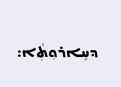ܕܚܹܐܪܘܼܬܼܵܐ: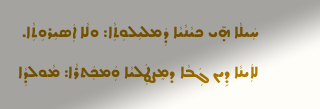ܚܲܝܠܵܐ ܗ̣̄ܝ ܟܝܵܢܵܝܵܐ ܕܲܡܠܝܼܠܘܼܬܼܵܐ: ܘܠܵܐ ܐܲܤܝܼܪܘܼܬܼܵܐ. ܠܐܲܝܢܵܐ ܕܹܝܢ ܓܲܒܵܐ ܕܡܸܨܛܲܠܝܵܐ ܘܲܡܟܲܬܪܵܐ: ܡܵܘܠܕܼܵܐ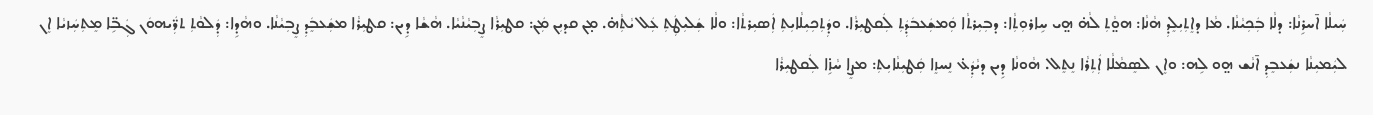ܚܲܝܠܵܐ ܐ̄ܚܪܹܢܵܐ: ܕܠܵܐ ܒܲܟܼܝܵܢܵܐ. ܡܵܐ ܕܐܸܬܼܝܼܠܸܕܼ ܗܵܢܵܐ: ܗܘ̤ܵܬܼ ܠܵܗ̇ ܗ̤ܝ ܚܹܐܪܘܼܬܼܵܐ: ܕܒܼܝܼܪܬܵܐ ܘܲܡܫܲܥܒܿܕܲܬܼ ܠܲܩܛܝܼܪܵܐ. ܘܕܲܬܼܟܼܝܼܠܵܐܝܼܬܼ ܐܲܤܝܼܪܬܵܐ: ܘܠܵܐ ܫܲܠܝܼܛܲܬܼ ܥܲܠ ܝܵܬܼܵܗ̇. ܡ̣ܢ ܩܕܝܼܢ ܡܲܢ: ܩܛܝܼܪܵܐ ܨܸܒܼܝܵܢܵܝܵܐ. ܗܵܫܵܐ ܕܹܝܢ: ܩܛܝܼܪܵܐ ܡܫܲܥܒܸܿܕܼ ܨܸܒܼܝܵܢܵܐ. ܘܗܵܕܹܐ: ܕܲܠܘܵܬܼ ܬܪ̈ܲܝܗܘܿܢ ܓܲܒܹ̈ܐ ܡܸܬܼܚܲܙܝܵܐ ܐܸܢ ܠܝܲܡܝܼܢܵܐ ܢܫܲܥܒܸܕܼ ܐ̄ܢܵܫ ܗ̤ܘ ܠܹܗ: ܘܐܸܢ ܠܤܸܡܵܠܵܐ ܐܲܬܼܪܵܐ ܢܸܬܸܠ. ܗܵܘܢܵܐ ܕܹܝܢ ܕܝܵܕܲܥ̇ ܢܸܚܙܸܐ ܩܲܛܝܼܢܵܐܝܼܬܼ: ܡܨܸܐ ܚܵܙܹ̇ܐ ܠܲܩܛܝܼܪܵܐ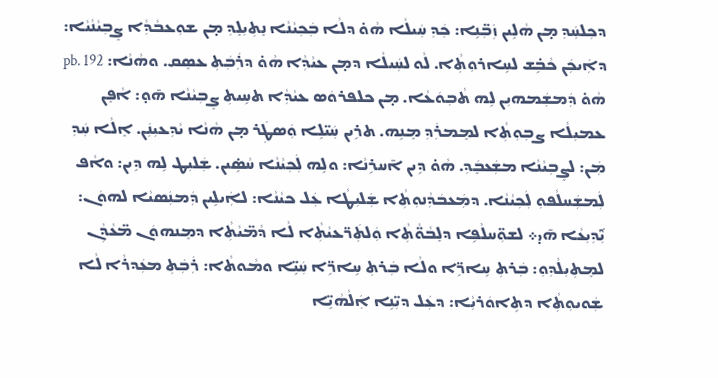ܕܟܼܠܚܲܕܼ ܡ̣ܢ ܗܵܠܹܝܢ ܙܲܒܼ̈ܢܹܐ: ܟܲܕܼ ܚܲܝܠܵܐ ܗܵܘ̇ ܕܠܵܐ ܒܲܟܼܝܵܢܵܐ ܢܸܬܼܝܼܠܸܕܼ ܡ̣ܢ ܫܘܼܥܒܵܕܼܵܐ ܨܸܒܼܝܵܢܵܝܵܐ: ܕܐܲܝܟܲܢ ܟܵܒܹ̇ܫ ܠܚܹܐܪܘܼܬܼܵܐ. ܠܵܘ ܠܚܲܝܠܵܐ ܕܡ̣ܢ ܥܝܵܕܼܵܐ ܗܵܘ̇ ܕܪܲܒܲܬܼ ܥܤܸܩ. ܘܗܵܢܵܐ: pb. 192 ܗܵܘ̇ ܕܲܡܫܲܡܗܝܼܢ ܠܹܗ ܬܵܒܼܘܿܥܵܐ. ܡ̣ܢ ܟܠܦܪܘܿܣ ܥܝܵܕܼܵܐ ܬܚܹܝܬܼ ܨܸܒܼܝܵܢܵܐ ܗ̄ܘ̣: ܐܵܦܸܢ ܥܡܝܼܠܵܐ ܨܒܼܘܼܬܼܵܐ ܠܡܸܡܪܲܕܼ ܡܸܢܹܗ. ܬܪܹܝܢ ܚܲܝ̈ܠܹܐ ܘܲܤܛܲܪ ܡ̣ܢ ܗܵܢܵܐ ܝܵܕܼܥܝܼܢܲܢ. ܐܸܠܵܐ ܚܲܕܼ ܡܲܢ: ܠܨܸܒܼܝܵܢܵܐ ܡܫܲܥܒܸܿܕܼ. ܗܵܘ̇ ܕܹܝܢ ܐ̄ܚܪܹܢܵܐ: ܘܠܹܗ ܠܲܟܼܝܵܢܵܐ ܚܵܤܹ̇ܝܢ. ܫܲܠܝܼܛ ܠܹܗ ܕܹܝܢ: ܘܐܵܦ ܠܲܡܫܲܚܠܵܦܘܼ ܠܲܟܼܝܵܢܵܐ. ܕܡܲܥܒܿܕܼܵܢܘܼܬܼܵܐ ܫܲܠܝܼܛܵܐ ܥܲܠ ܟܝܵܢܵܐ: ܠܐܲܝܠܹܝܢ ܕܲܡܢܲܤܝܵܐ ܠܗܘܿܢ: ܝܑܼܕܼܝܼܥܵܐ ܗ̄ܝ̣܀ ܠܫܘܼ̈ܚܠܵܦܹܐ ܕܠܸܒܵܘ̈ܵܬܼܵܐ ܘܲܠܬܲܪ̈ܥܝܵܬܼܵܐ ܠܵܐ ܕܵܡ̈ܝܵܬܼܵܐ ܕܡܸܢܗܘܿܢ ܡ̈ܥܵܕܼܵܢ ܠܡܸܬܼܝܼܠܵܕܼܘܼ: ܒܲܪܬܼ ܚܹܐܪܹ̈ܐ ܘܠܵܐ ܒܲܪܬܼ ܚܹܐܪܹ̈ܐ ܚܲܝܹ̈ܐ ܘܡܵܘܬܵܐ: ܪܲܒܲܬܼ ܡܥܲܕܪܵܐ ܠܵܐ ܫܲܘܝܘܼܬܼܵܐ ܕܬܹܐܘܿܪܝܼܵܐ: ܕܥܲܠ ܕܝܼ̈ܢܹܐ ܐܲܠܵܗܵܝܹ̈ܐ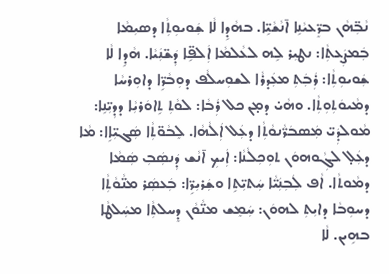ܢܵܒܼ̈ܗܵܢ ܒܪܸ̈ܥܝܵܢܹܐ ܐ̄ܢܵܫܵܝܹ̈ܐ. ܒܗܵܕܹܐ ܠܵܐ ܫܲܘܝܘܼܬܼܵܐ ܕܤܝܼܡܵܐ ܒܲܡܨܲܥܬܼܵܐ: ܢܛܝܼܪ ܠܹܗ ܠܥܵܠܡܵܐ ܐܲܠܦܹ̈ܐ ܕܲܫ̈ܢܲܝܵܐ. ܗܵܕܹܐ ܠܵܐ ܫܲܘܝܘܼܬܼܵܐ: ܪܲܒܲܬܼ ܡܥܲܕܪܵܐ ܠܫܘܼܚܠܵܦ ܕܘܼܒܵܪܹ̈ܐ ܕܐܘܼܪܚܵܐ ܕܡܵܝܘܿܬܼܘܼܬܼܵܐ. ܘܗܵܝ̇ ܕܡ̣ܢ ܟܠ ܪܲܒܵܐ: ܠܘܵܬܼ ܬܹܐܘܿܪܝܼܵܐ ܕܕܼܝܼ̈ܢܹܐ: ܡܵܘܠܕܲܝ̈ ܡܲܤܒܿܪ̈ܵܢܘܵܬܼܵܐ ܕܥܲܠ ܐܲܠܵܗܵܐ. ܠܸܒܵܘ̈ܬܼܵܐ ܤܲܓܝܼ̈ܐܹܐ: ܡܵܐ ܕܥܲܠ̣ ܠܓܼܵܘܗܘܿܢ ܬܘܼܟܼܠܵܢܵܐ: ܐܲܝܟܼ ܐ̄ܢܵܫ ܕܲܢܤܲܒܼ ܤܲܡܵܐ ܕܡܵܘܬܵܐ. ܐܵܦ ܠܲܒܼܢܲܝ̈ܵܐ ܚܲܬܝܼ̈ܬܹܐ ܘܫܲܪܝܼܪܹ̈ܐ: ܒܲܥܤܲܪ ܡܢ̈ܵܘܵܬܼܵܐ ܕܚܘܼܒܵܐ ܕܐܝܼܬܼ ܠܗܘܿܢ: ܚܲܡܸܫ ܡܢ̈ܵܘܵܢ ܕܸܚܠܬܼܵܐ ܡܚܲܠܛܵܐ ܒܗܹܝܢ. ܠܵܐ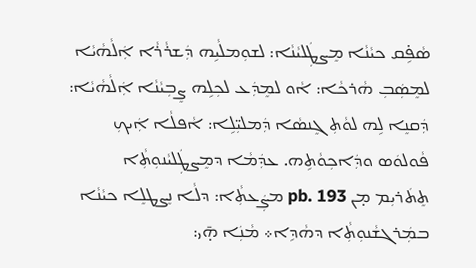ܤܵܦܹ̇ܩ ܟܝܵܢܵܐ ܡܸܨܛܲܠܝܵܢܵܐ: ܠܫܘܼܡܠܵܝܹܗ ܕܲܫܪܵܪܵܐ ܐܲܠܵܗܵܝܵܐ ܠܡܸܤܲܒܼ ܗܵܪܟܵܐ: ܐܵܘ ܠܡܸܕܲܥ ܠܟܼܠܹܗ ܨܸܒܼܝܵܢܵܐ ܐܲܠܵܗܵܝܵܐ: ܕܲܩܢܸܐ ܠܹܗ ܠܘܵܬܼ ܓܸܢܤܵܐ ܕܲܡܠܝܼ̈ܠܹܐ: ܐܵܦܠܵܐ ܐܲܝܟܼ ܦܵܘܠܘܿܣ ܘܕܲܐܟܼܘܵܬܹܗ. ܥܕܲܡܵܐ ܕܡܸܨܛܲܠܝܵܢܘܼܬܼܵܐ ܬܸܬܿܪܝܼܡ ܡ̣ܢ pb. 193 ܡܨܲܥܬܼܵܐ: ܕܠܵܐ ܢܸܨܛܠܸܐ ܟܝܵܢܵܐ ܒܡܲܪܓܫܵܢܘܼܬܼܵܐ ܕܗܵܕܹܐ܀ ܡܵܢܲܐ ܗ̣̄ܝ: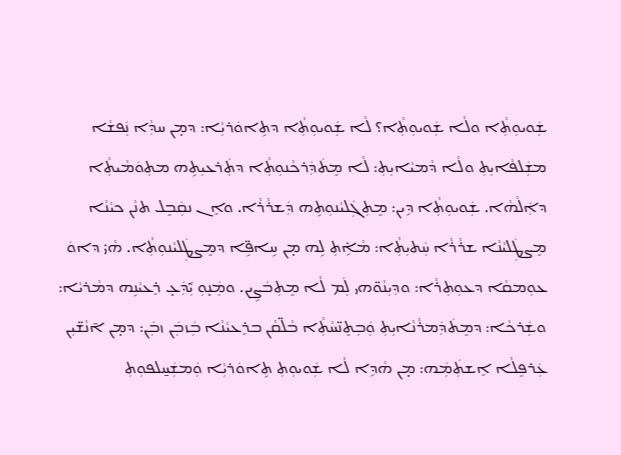ܫܲܘܝܘܼܬܼܵܐ ܘܠܵܐ ܫܲܘܝܘܼܬܼܵܐ؟ ܠܵܐ ܫܲܘܝܘܼܬܼܵܐ ܕܬܹܐܘܿܪܝܼܵܐ: ܕܡ̣ܢ ܚܕܼܵܐ ܢܲܦܫܵܐ ܡܫܲܠܦܵܐܝܼܬܼ ܘܠܵܐ ܕܵܡܝܵܐܝܼܬܼ: ܠܵܐ ܡܸܬܿܕܲܪܟܵܢܘܼܬܼܵܐ ܕܬܲܪܥܝܼܬܹܗ ܡܬܼܘܿܡܵܝܬܼܵܐ ܕܐܲܠܵܗܵܐ. ܫܲܘܝܘܼܬܼܵܐ ܕܹܝܢ: ܡܸܬܼܓܲܠܝܵܢܘܼܬܹܗ ܕܲܫܪܵܪܵܐ. ܘܐܸܢ ܢܩܲܒܸܠ ܬܢܵܢ ܟܝܵܢܵܐ ܡܸܨܛܲܠܝܵܢܵܐ ܫܪܵܪܵܐ ܚܲܬܝܼܬܼܵܐ: ܡܵܐܹ̇ܬܼ ܠܹܗ ܡ̣ܢ ܚܹܐܦܹ̈ܐ ܕܡܸܨܛܲܠܝܵܢܘܼܬܼܵܐ. ܗܵܝ̇ ܕܐܘܿ ܥܘܼܡܩܵܐ ܕܥܘܼܬܼܪܵܐ: ܘܕܼܝܼܢܵܘ̈ܗܝ ܠܲܡ ܠܵܐ ܡܸܬܼܒܿܨܹܝܢ. ܘܡܲܢ̣ܘܼ ܝܑܼܕܲܥ̣ ܪܸܥܝܵܢܹܗ ܕܡܵܪܝܵܐ: ܘܫܲܪܟܵܐ: ܕܡܸܬܿܕܲܡܪܵܢܵܐܝܼܬܼ ܘܲܒܼܬܸܢ̈ܚܵܬܼܵܐ ܒܵܠ̈ܩܵܢ ܒܪܸܥܝܵܢܵܐ ܒܲܙܒܲܢ ܙܒܲܢ: ܕܡ̣ܢ ܐ̄ܢܵܫ̈ܝܼܢ ܥܲܪܦܸܠܵܐ ܐܸܫܬܲܡܲܗ: ܡ̣ܢ ܗܵܕܹܐ ܠܵܐ ܫܲܘܝܘܼܬܼ ܬܹܐܘܿܪܝܼܵܐ ܘܲܡܫܲܚ̱ܠܦܘܼܬܼ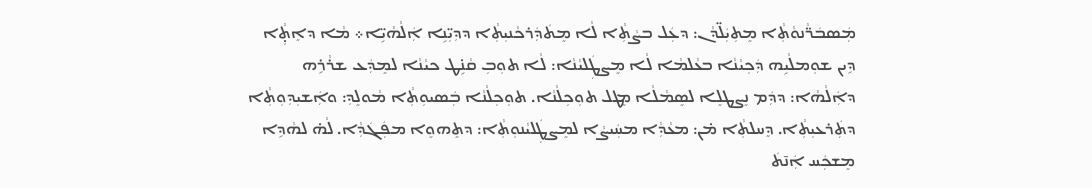ܡܲܤܒܿܪ̈ܵܢܘܵܬܼܵܐ ܡܸܬܼܝܲܠ̈ܕܵܢ: ܕܥܲܠ ܒܨܵܬܼܵܐ ܠܵܐ ܡܸܬܿܕܲܪܟܵܢܝܼܬܼܵܐ ܕܕܼܝܼ̈ܢܹܐ ܐܲܠܵܗܵܝܹ̈ܐ܀ ܡܵܐ ܕܐܸܬ̣ܼܵܐ ܕܹܝܢ ܫܘܼܡܠܵܝܹܗ ܕܲܟܼܝܵܢܵܐ ܒܥܵܠܡܵܐ ܠܵܐ ܡܸܨܛܲܠܝܵܢܵܐ: ܠܵܐ ܬܘܼܒܼ ܩܵܢܹ̇ܛ ܟܝܵܢܵܐ ܠܡܸܕܲܥ ܫܪܵܪܹܗ ܕܐܲܠܵܗܵܐ: ܕܕܲܡ ܢܸܨܛܠܸܐ ܠܤܸܡܵܠܵܐ ܡܸܛܠ ܬܘܼܟܼܠܵܢܵܐ. ܬܘܼܟܼܠܵܢܵܐ ܒܲܤܝܘܼܬܼܵܐ ܡܵܘܠܸܕܼ: ܘܐܲܫܝܼܕܼܘܼܬܼܵܐ ܕܬܲܪܥܝܼܬܼܵܐ. ܕܸܚܠܬܼܵܐ ܡ̇ܢ: ܡܥܵܕܼܵܐ ܡܚܲܝܨܵܐ ܠܡܸܨܛܲܠܝܵܢܘܼܬܼܵܐ: ܕܬܸܗܘܸܐ ܡܦܲܓܿܕܼܵܐ. ܠܵܗ̇ ܠܗܵܕܹܐ ܡܸܫܟܲܚ ܐܲܢ̄ܬܿ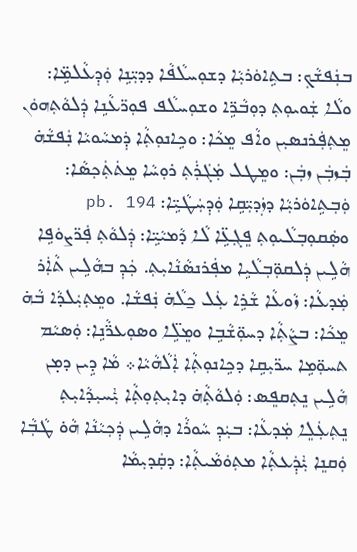ܒܢܲܦܫܵܟܼ: ܒܬܹܐܘܿܪܝܼܵܐ ܕܫܘܼܚܠܵܦܵܐ ܕܕܝܼ̈ܢܹܐ ܘܲܕܼܥܵܠܡܹ̈ܐ: ܘܠܵܐ ܫܲܘܝܘܼܬܼ ܕܘܼܒܵܪܹ̈ܐ ܘܫܘܼܚܠܵܦ ܦܘܼܪ̈ܥܵܢܹܐ ܕܲܠܘܵܬܼܗܘܿܢ ܡܸܬܼܦܲܪܢܤܝܼܢ ܘܐܵܦ ܡܸܟܵܐ: ܘܟܹܐܢܘܼܬܼܵܐ ܕܲܡܚܵܘܝܵܐ ܢܲܦܫܵܗ̇ ܒܲܙܒܲܢ ܙܒܲܢ: ܘܡܸܛܠ ܡܲܓܿܪܲܬܼ ܪܘܼܚܵܐ ܡܸܬܿܬܲܟܼܤܵܐ: ܘܲܒܼܬܹܐܘܿܪܝܼܵܐ ܕܙܲܕܝܼ̈ܩܹܐ ܘܲܕܼܚܲܛܵܝܹ̈ܐ: pb. 194 ܘܤܲܩܘܼܒܼܠܵܝܘܼܬܼ ܦܸܓܼܥܹ̈ܐ ܠܵܐ ܕܵܡܝܵܝܹ̈ܐ: ܕܲܠܘܵܬܼ ܦܲܪ̈ܨܘܿܦܹܐ ܗܵܠܹܝܢ ܕܲܠܩܘܼ̈ܒܼܠܵܝܹܐ ܡܦܲܪܢܤܵܢܵܐܝܼܬܼ. ܟܲܕܼ ܒܗܵܠܹܝܢ ܬܵܐܲܪ ܡܲܕܥܵܐ: ܙܵܘܥܵܐ ܫܵܪܹܐ ܥܲܠ ܟ̱ܠܵܗ̇ ܢܲܦܫܵܐ. ܘܡܸܬܼܝܲܠܕܵܐ ܒܵܗ̇ ܡܸܟܵܐ: ܒܨܵܬܼܵܐ ܕܚܘܼ̈ܫܵܒܹܐ ܘܡܸܠܹ̈ܐ ܘܤܘܼܥܪ̈ܵܢܹܐ: ܘܲܤܝܵܡ ܬܚܘܼ̈ܡܹܐ ܚܪ̈ܝܼܩܹܐ ܕܟܹܐܢܘܼܬܼܵܐ ܐܲܠܵܗܵܝܵܐ܀ ܡܵܐ ܕܹܝܢ ܕܡ̣ܢ ܗܵܠܹܝܢ ܢܸܬܼܩܦܸܣ: ܘܲܠܘܵܬܼܵܗ̇ ܕܐܝܼܬܼܘܼܬܼܵܐ ܝܑܼܚܝܼܕܵܐܝܼܬܼ ܢܸܬܼܥܲܠܸܐ ܡܲܕܥܵܐ: ܒܝܲܕܼ ܚܵܘܪܵܐ ܕܗܵܠܹܝܢ ܕܲܟܼܝܵܢܵܐ ܗܵܘ̇ ܛܵܒܼܵܐ ܘܲܩܢܸܐ ܝܑܼܕܲܥܬܼܵܐ ܡܬܼܘܿܡܵܝܬܼܵܐ: ܕܩܲܕܝܼܡܵܐ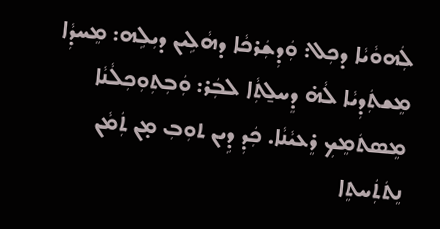ܠܲܗܘܵܝܵܐ ܕܟܼܠ: ܘܲܕܼܫܲܪܟܵܐ ܕܗܵܠܹܝܢ ܕܝܼܠܹܗ: ܡܸܚܕܼܵܐ ܡܸܫܬܲܕܼܝܵܐ ܠܵܗ̇ ܕܸܚܠ̱ܬܼܵܐ ܠܒܲܪ: ܘܲܒܼܬܼܘܼܟܼܠܵܢܵܐ ܡܸܤܬܿܡܸܟܼ ܪܸܥܝܵܢܵܐ. ܟܲܕܼ ܕܹܝܢ ܬܘܼܒܼ ܡ̣ܢ ܬܲܡܵܢ ܢܸܬܿܬܲܚܬܸܐ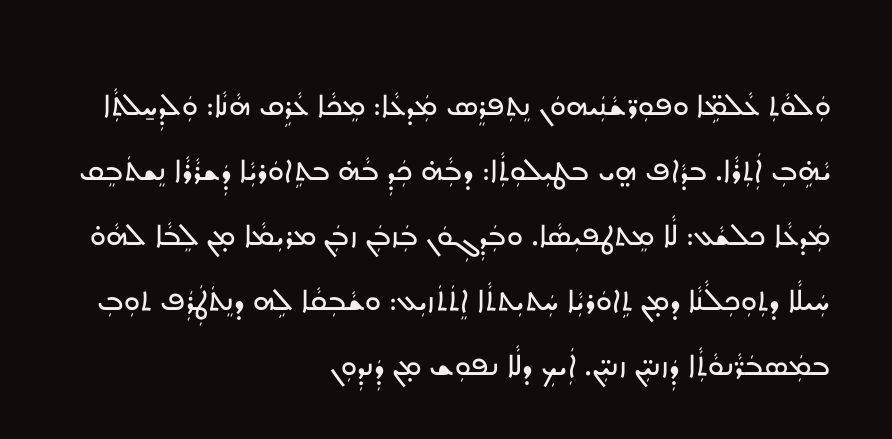ܘܲܠܘܵܬܼ ܥܵܠܡܹ̈ܐ ܘܦܘܼܪ̈ܫܵܢܲܝܗܘܿܢ ܢܸܬܼܦܪܸܣ ܡܲܕܥܵܐ: ܡܸܟܵܐ ܥܵܪܹܩ ܗܵܢܵܐ: ܘܲܠܕܼܚ̱ܠܬܼܵܐ ܝܵܗܹ̇ܒܼ ܐܲܬܼܪܵܐ. ܒܕܵܐܦ ܗ̤ܝ ܒܛܝܼܠܘܼܬܼܵܐ: ܕܒܼܵܗ̇ ܟܲܕܼ ܒܵܗ̇ ܒܬܹܐܘܿܪܝܼܵܐ ܕܲܫܪܵܪܵܐ ܢܸܫܬܿܒܸܩ ܡܲܕܥܵܐ ܟܠܫܵܥ: ܠܵܐ ܡܸܬܛܦܝܼܤܵܐ. ܘܒܲܕܼܓܼܘܿܢ ܒܲܙܒܲܢ ܙܒܲܢ ܡܪܝܼܡܵܐ ܡ̣ܢ ܠܸܒܵܐ ܠܗܵܘ̇ ܚܲܝܠܵܐ ܕܬܼܘܼܟܼܠܵܢܵܐ ܕܡ̣ܢ ܬܹܐܘܿܪܝܼܵܐ ܚܲܬܝܼܬܬܵܐ ܐܸܬܿܬܿܙܝܼܥ: ܘܫܵܒܼܩܵܐ ܠܹܗ ܕܢܸܬܿܛܲܪܲܦ ܬܘܼܒܼ ܒܡܲܤܒܿܪ̈ܵܢܘܵܬܼܵܐ ܕܲܙܢܝܼ̈ܢ ܙܢܝܼ̈ܢ. ܐܲܝܟܼ ܕܠܵܐ ܢܦܘܼܫ ܡ̣ܢ ܕܲܢܕܼܘܼܢ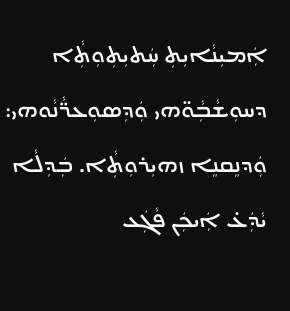ܐܲܡܝܼܢܵܐܝܼܬܼ ܚܲܬܝܼܬܼܘܼܬܼܵܐ ܕܚܘܼܫܵܒܼܵܘ̈ܗܝ ܘܲܕܼܤܘܼܥܪ̈ܵܢܵܘܗܝ: ܘܲܕܢܸܩܢܸܐ ܙܗܝܼܪܘܼܬܼܵܐ. ܒܲܕܼܠܵܐ ܝܵܕܲܥ̇ ܐܲܝܟܲܢ ܦܵܓܲܥ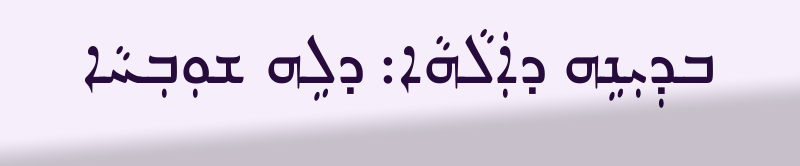ܒܕܼܝܼܢܹܗ ܕܐܲܠܵܗܵܐ: ܕܠܹܗ ܫܘܼܒܼܚܵܐ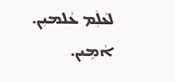ܠܥܵܠܲܡ ܥܵܠܡܝܼܢ. ܐܵܡܹܝܢ.